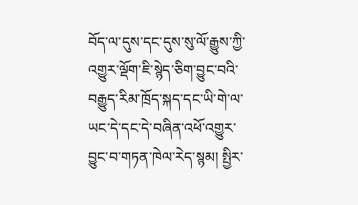བོད་ལ་དུས་དང་དུས་སུ་ལོ་རྒྱུས་ཀྱི་འགྱུར་ལྡོག་ཇི་སྙེད་ཅིག་བྱུང་བའི་བརྒྱུད་རིམ་ཁྲོད་སྐད་དང་ཡི་གེ་ལ་ཡང་དེ་དང་དེ་བཞིན་འཕོ་འགྱུར་བྱུང་བ་གཏན་ཁེལ་རེད་སྙམ། སྤྱིར་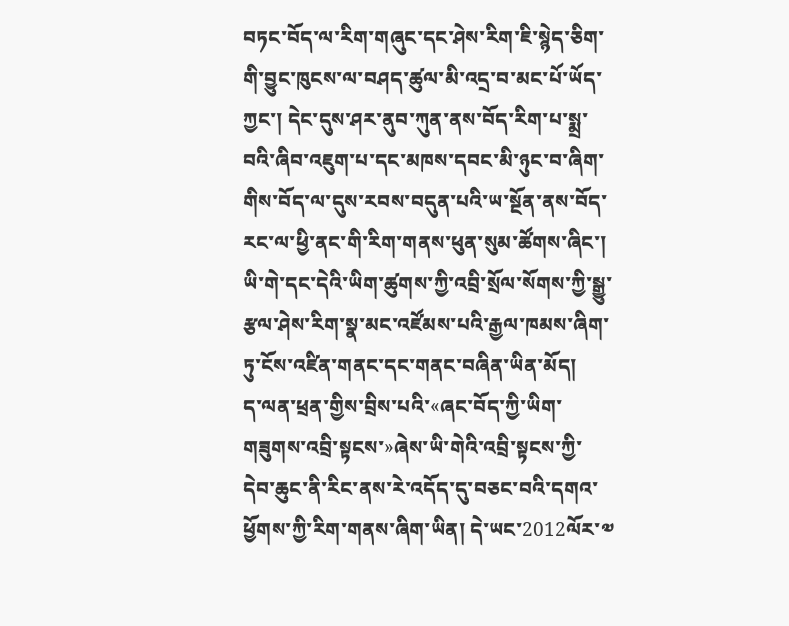བཏང་བོད་ལ་རིག་གཞུང་དང་ཤེས་རིག་ཇི་སྙེད་ཅིག་གི་བྱུང་ཁུངས་ལ་བཤད་ཚུལ་མི་འདྲ་བ་མང་པོ་ཡོད་ཀྱང་། དེང་དུས་ཤར་ནུབ་ཀུན་ནས་བོད་རིག་པ་སྨྲ་བའི་ཞིབ་འཇུག་པ་དང་མཁས་དབང་མི་ཉུང་བ་ཞིག་གིས་བོད་ལ་དུས་རབས་བདུན་པའི་ཡ་སྔོན་ནས་བོད་རང་ལ་ཕྱི་ནང་གི་རིག་གནས་ཕུན་སུམ་ཚོགས་ཞིང་། ཡི་གེ་དང་དེའི་ཡིག་ཚུགས་ཀྱི་འབྲི་སྲོལ་སོགས་ཀྱི་སྒྱུ་རྩལ་ཤེས་རིག་སྣ་མང་འཛོམས་པའི་རྒྱལ་ཁམས་ཞིག་ཏུ་ངོས་འཛིན་གནང་དང་གནང་བཞིན་ཡིན་མོད།      ད་ལན་ཕྲན་གྱིས་བྲིས་པའི་«ཞང་བོད་ཀྱི་ཡིག་གཟུགས་འབྲི་སྟངས་»ཞེས་ཡི་གེའི་འབྲི་སྟངས་ཀྱི་དེབ་ཆུང་ནི་རིང་ནས་རེ་འདོད་དུ་བཅང་བའི་དགའ་ཕྱོགས་ཀྱི་རིག་གནས་ཞིག་ཡིན། དེ་ཡང་2012ལོར་༧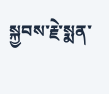སྐྱབས་རྗེ་སྨན་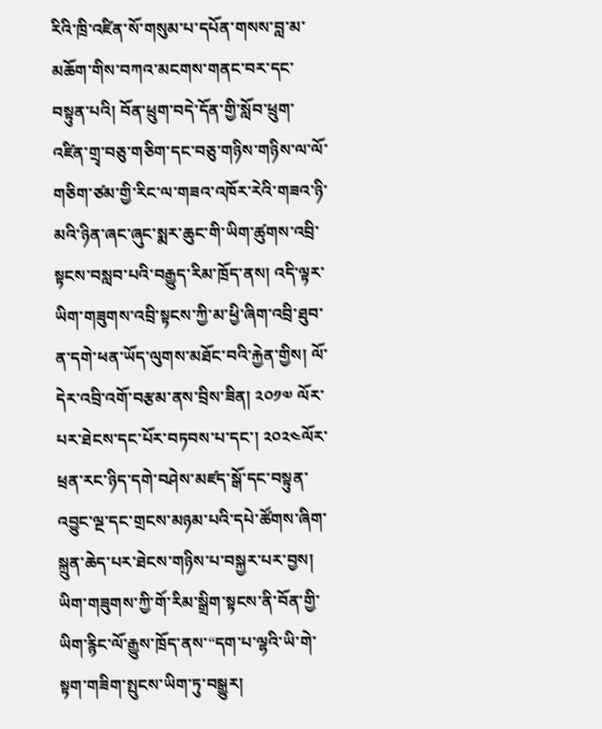རིའི་ཁྲི་འཛིན་སོ་གསུམ་པ་དཔོན་གསས་བླ་མ་མཆོག་གིས་བཀའ་མངགས་གནང་བར་དང་བསྟུན་པའི། བོན་ཕྲུག་བདེ་དོན་གྱི་སློབ་ཕྲུག་འཛིན་གྲྭ་བཅུ་གཅིག་དང་བཅུ་གཉིས་གཉིས་ལ་ལོ་གཅིག་ཙམ་གྱི་རིང་ལ་གཟའ་འཁོར་རེའི་གཟའ་ཉི་མའི་ཉིན་ཞང་ཞུང་སྨར་ཆུང་གི་ཡིག་ཚུགས་འབྲི་སྟངས་བསླབ་པའི་བརྒྱུད་རིམ་ཁྲོད་ནས། འདི་ལྟར་ཡིག་གཟུགས་འབྲི་སྟངས་ཀྱི་མ་ཕྱི་ཞིག་འབྲི་ཐུབ་ན་དགེ་ཕན་ཡོད་ལུགས་མཐོང་བའི་རྐྱེན་གྱིས། ལོ་དེར་འབྲི་འགོ་བརྩམ་ནས་བྲིས་ཟིན། ༢༠༡༧ ལོར་པར་ཐེངས་དང་པོར་བཏབས་པ་དང་། ༢༠༢༤ལོར་ཕྲན་རང་ཉིད་དགེ་བཤེས་མཛད་སྒོ་དང་བསྟུན་འབྱུང་ལྔ་དང་གྲངས་མཉམ་པའི་དཔེ་ཚོགས་ཞིག་སྐྲུན་ཆེད་པར་ཐེངས་གཉིས་པ་བསྐྱར་པར་བྱས། ཡིག་གཟུགས་ཀྱི་གོ་རིམ་སྒྲིག་སྟངས་ནི་བོན་གྱི་ཡིག་རྙིང་ལོ་རྒྱུས་ཁྲོད་ནས་“དག་པ་ལྷའི་ཡི་གེ་སྟག་གཟིག་སྤུངས་ཡིག་ཏུ་བསྒྱུར།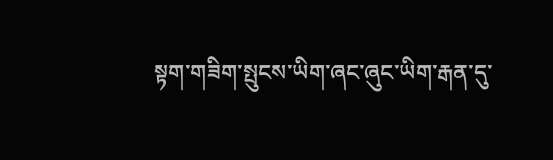སྟག་གཟིག་སྤུངས་ཡིག་ཞང་ཞུང་ཡིག་རྒན་དུ་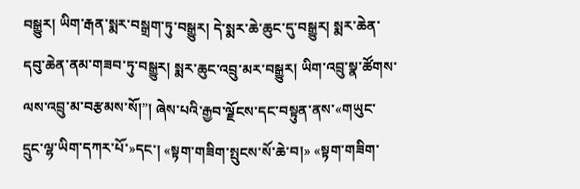བསྒྱུར། ཡིག་རྒན་སྨར་བསྒྲག་ཏུ་བསྒྱུར། དེ་སྨར་ཆེ་ཆུང་དུ་བསྒྱུར། སྨར་ཆེན་དབུ་ཆེན་ནམ་གཟབ་ཏུ་བསྒྱུར། སྨར་ཆུང་འབྲུ་མར་བསྒྱུར། ཡིག་འབྲུ་སྣ་ཚོགས་ལས་འབྲུ་མ་བརྩམས་སོ།”། ཞེས་པའི་རྒྱབ་ལྗོངས་དང་བསྟུན་ནས་«གཡུང་དྲུང་ལྷ་ཡིག་དཀར་པོ་»དང་། «སྟག་གཟིག་སྤུངས་སོ་ཆེ་བ།» «སྟག་གཟིག་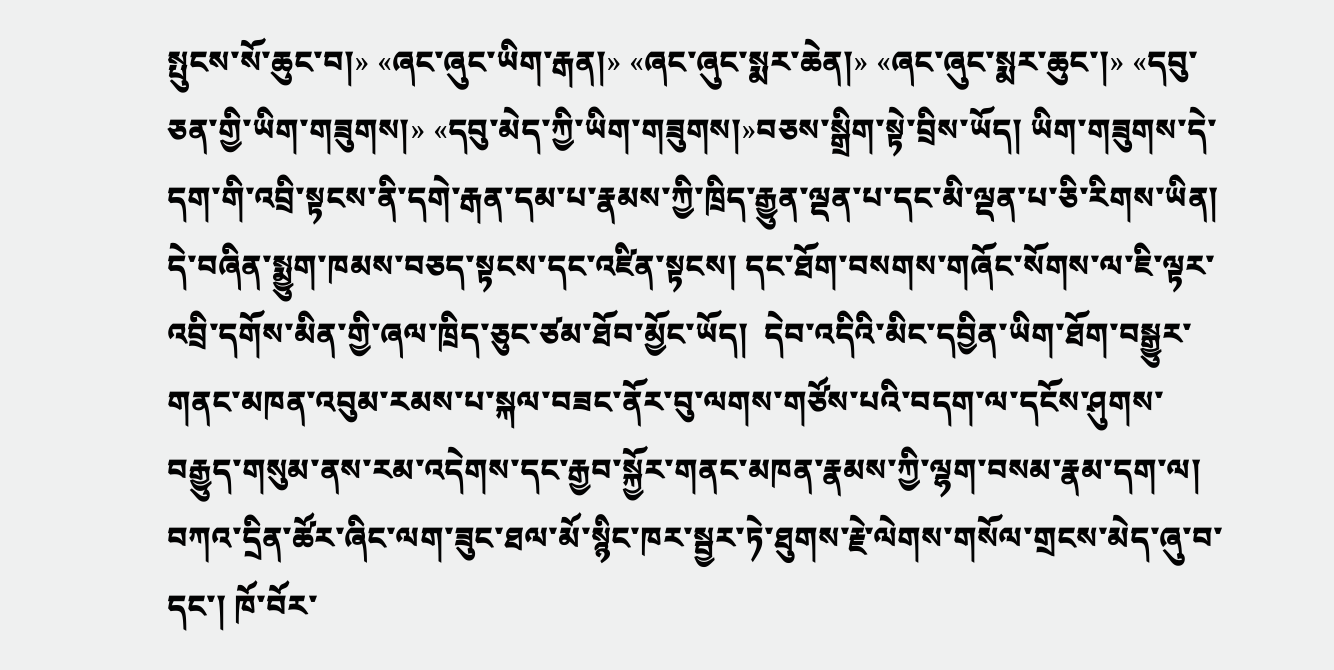སྤུངས་སོ་ཆུང་བ།» «ཞང་ཞུང་ཡིག་རྒན།» «ཞང་ཞུང་སྨར་ཆེན།» «ཞང་ཞུང་སྨར་ཆུང་།» «དབུ་ཅན་གྱི་ཡིག་གཟུགས།» «དབུ་མེད་ཀྱི་ཡིག་གཟུགས།»བཅས་སྒྲིག་སྟེ་བྲིས་ཡོད། ཡིག་གཟུགས་དེ་དག་གི་འབྲི་སྟངས་ནི་དགེ་རྒན་དམ་པ་རྣམས་ཀྱི་ཁྲིད་རྒྱུན་ལྡན་པ་དང་མི་ལྡན་པ་ཅི་རིགས་ཡིན། དེ་བཞིན་སྨྱུག་ཁམས་བཅད་སྟངས་དང་འཛིན་སྟངས། དང་ཐོག་བསགས་གཞོང་སོགས་ལ་ཇི་ལྟར་འབྲི་དགོས་མིན་གྱི་ཞལ་ཁྲིད་ཅུང་ཙམ་ཐོབ་མྱོང་ཡོད།  དེབ་འདིའི་མིང་དབྱིན་ཡིག་ཐོག་བསྒྱུར་གནང་མཁན་འབུམ་རམས་པ་སྐལ་བཟང་ནོར་བུ་ལགས་གཙོས་པའི་བདག་ལ་དངོས་ཤུགས་བརྒྱུད་གསུམ་ནས་རམ་འདེགས་དང་རྒྱབ་སྐྱོར་གནང་མཁན་རྣམས་ཀྱི་ལྷག་བསམ་རྣམ་དག་ལ། བཀའ་དྲིན་ཚོར་ཞིང་ལག་ཟུང་ཐལ་མོ་སྙིང་ཁར་སྦྱར་ཏེ་ཐུགས་རྗེ་ལེགས་གསོལ་གྲངས་མེད་ཞུ་བ་དང་། ཁོ་བོར་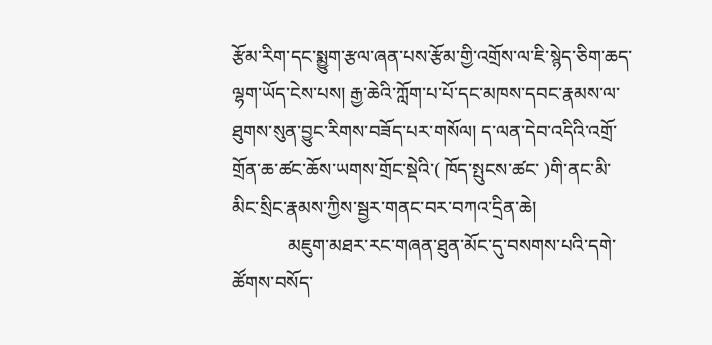རྩོམ་རིག་དང་སྨྱུག་རྩལ་ཞན་པས་རྩོམ་གྱི་འགྲོས་ལ་ཇི་སྙེད་ཅིག་ཆད་ལྷག་ཡོད་ངེས་པས། རྒྱ་ཆེའི་ཀློག་པ་པོ་དང་མཁས་དབང་རྣམས་ལ་ཐུགས་སུན་བྱུང་རིགས་བཟོད་པར་གསོལ། ད་ལན་དེབ་འདིའི་འགྲོ་གྲོན་ཆ་ཚང་ཆོས་ཡགས་གྲོང་སྡེའི་( ཁོད་སྤུངས་ཚང་ )གི་ནང་མི་མིང་སྲིང་རྣམས་ཀྱིས་སྦྱར་གནང་བར་བཀའ་དྲིན་ཆེ།
            མཇུག་མཐར་རང་གཞན་ཐུན་མོང་དུ་བསགས་པའི་དགེ་ཚོགས་བསོད་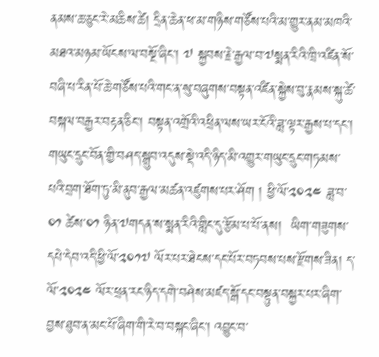ནམས་ཆ་ཅུང་རེ་མཆིས་ཚེ། དྲིན་ཆེན་ཕ་མ་གཉིས་གཙོས་པའི་མ་གྱུར་ནམ་མཁའི་མཐའ་མཉམ་ཡོངས་ལ་བསྔོ་ཞིང་། ༧ སྐྱབས་རྗེ་རྒྱལ་བ་༧སྨན་རིའི་ཁྲི་འཛིན་སོ་བཞི་པ་རིན་པོ་ཆེ་གཙོས་པའི་གང་ན་སུ་བཞུགས་བསྟན་འཛིན་སྐྱེས་བུ་རྣམས་སྐུ་ཚེ་བསྐལ་བརྒྱར་བརྟན་ཅིང་། བསྟན་འགྲོའི་འཕྲིན་ལས་ཡར་ངོའི་ཟླ་ལྟར་རྒྱས་པ་དང་། གཡུང་དྲུང་བོན་གྱི་བཤད་སྒྲུབ་འདུས་སྡེ་འདི་ཉིད་མི་འགྱུར་གཡུང་དྲུང་གཏམས་པའི་བྲག་ཐོག་ཏུ་མི་ནུབ་རྒྱལ་མཚན་འཛུགས་པར་ཤོག ། ཕྱི་ལོ་༢༠༢༤ ཟླ་བ་༠༡ ཚེས་༠༡ ཉིན་༧གདན་ས་སྨན་རིའི་གླིང་དུ་རྩོམ་པ་པོ་ནས།  ཡིག་གཟུགས་དཔེ་དེབ་འདི་ཕྱི་ལོ་༢༠༡༧ ལོར་པར་ཐེངས་དང་པོར་བཏབས་པས་རྫོགས་ཟིན། ད་ལོ་༢༠༢༤ ལོར་ཕྲན་རང་ཉིད་དགེ་བཤེས་མཛད་སྒོ་དང་བསྟུན་བསྐྱར་པར་ཞིག་བྱས་ཐུབ་ན་མང་པོ་ཞིག་གི་རེ་བ་བསྐང་ཞིང་། འབྱུང་བ་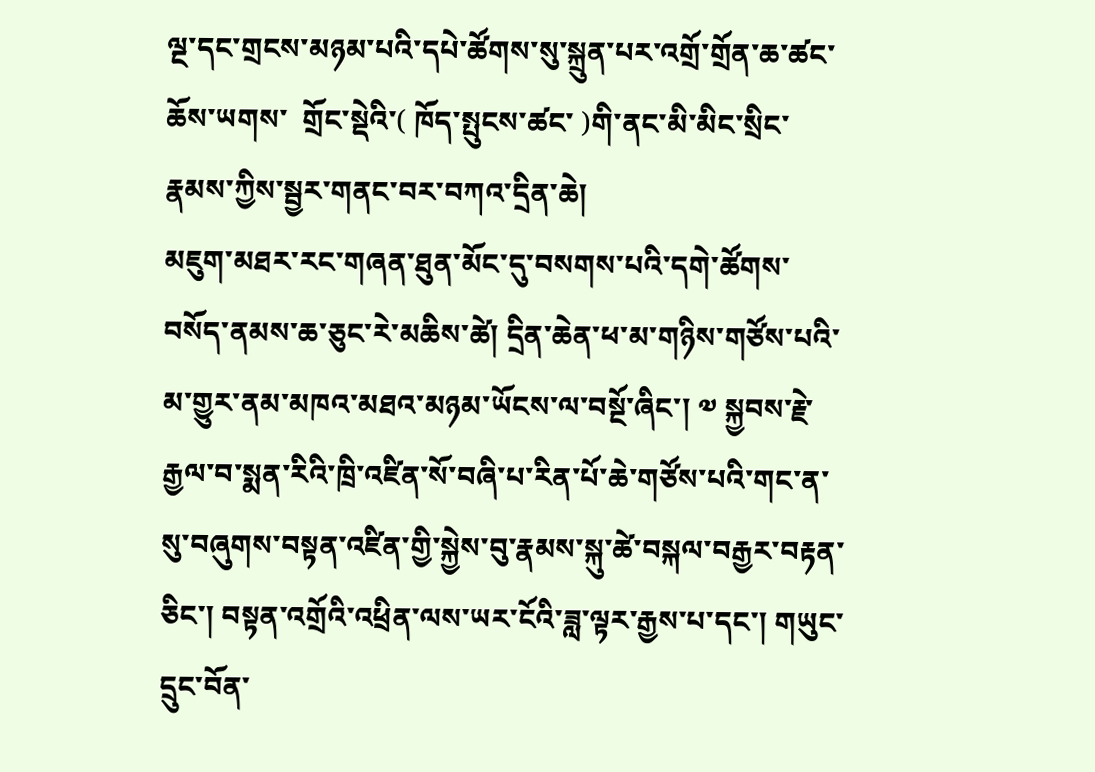ལྔ་དང་གྲངས་མཉམ་པའི་དཔེ་ཚོགས་སུ་སྐྲུན་པར་འགྲོ་གྲོན་ཆ་ཚང་ཆོས་ཡགས་  གྲོང་སྡེའི་( ཁོད་སྤུངས་ཚང་ )གི་ནང་མི་མིང་སྲིང་རྣམས་ཀྱིས་སྦྱར་གནང་བར་བཀའ་དྲིན་ཆེ།
མཇུག་མཐར་རང་གཞན་ཐུན་མོང་དུ་བསགས་པའི་དགེ་ཚོགས་བསོད་ནམས་ཆ་ཅུང་རེ་མཆིས་ཚེ། དྲིན་ཆེན་ཕ་མ་གཉིས་གཙོས་པའི་མ་གྱུར་ནམ་མཁའ་མཐའ་མཉམ་ཡོངས་ལ་བསྔོ་ཞིང་། ༧ སྐྱབས་རྗེ་རྒྱལ་བ་སྨན་རིའི་ཁྲི་འཛིན་སོ་བཞི་པ་རིན་པོ་ཆེ་གཙོས་པའི་གང་ན་སུ་བཞུགས་བསྟན་འཛིན་གྱི་སྐྱེས་བུ་རྣམས་སྐུ་ཚེ་བསྐལ་བརྒྱར་བརྟན་ཅིང་། བསྟན་འགྲོའི་འཕྲིན་ལས་ཡར་ངོའི་ཟླ་ལྟར་རྒྱས་པ་དང་། གཡུང་དྲུང་བོན་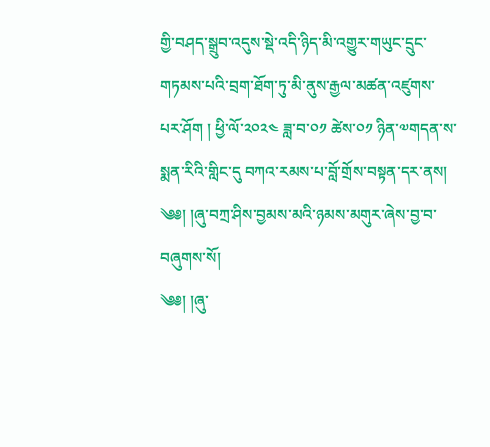གྱི་བཤད་སྒྲུབ་འདུས་སྡེ་འདི་ཉིད་མི་འགྱུར་གཡུང་དྲུང་གཏམས་པའི་བྲག་ཐོག་ཏུ་མི་ནུས་རྒྱལ་མཚན་འཛུགས་པར་ཤོག ། ཕྱི་ལོ་༢༠༢༤ ཟླ་བ་༠༡ ཚེས་༠༡ ཉིན་༧གདན་ས་སྨན་རིའི་གླིང་དུ བཀའ་རམས་པ་བློ་གྲོས་བསྟན་དར་ནས།
༄༅། །ཞུ་བཀྲ་ཤིས་བྱམས་མའི་ཉམས་མགུར་ཞེས་བྱ་བ་བཞུགས་སོ།
༄༅། །ཞུ་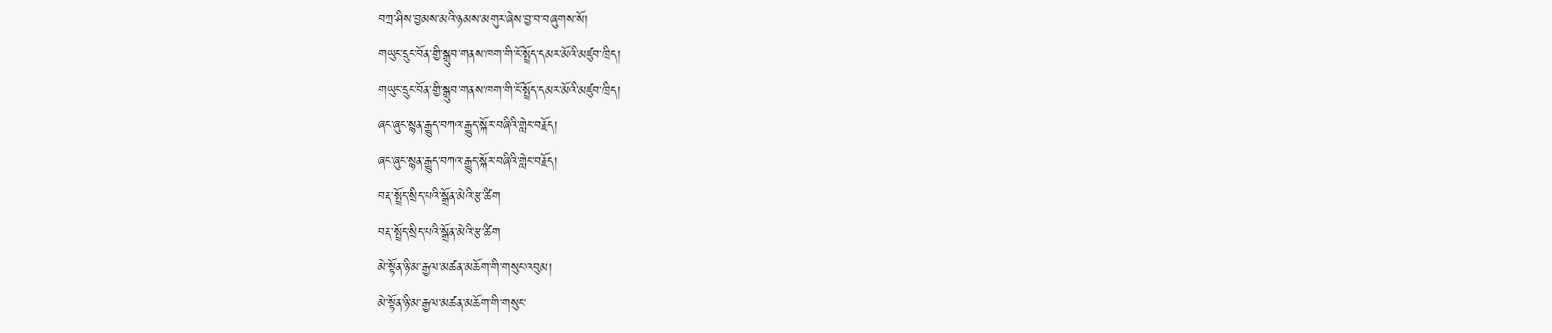བཀྲ་ཤིས་བྱམས་མའི་ཉམས་མགུར་ཞེས་བྱ་བ་བཞུགས་སོ།
གཡུང་དྲུང་བོན་གྱི་སྒྲུབ་གནས་ཁག་གི་ངོ་སྤྲོད་དམར་མོའི་མཛུབ་ཁྲིད།
གཡུང་དྲུང་བོན་གྱི་སྒྲུབ་གནས་ཁག་གི་ངོ་སྤྲོད་དམར་མོའི་མཛུབ་ཁྲིད།
ཞང་ཞུང་སྙན་རྒྱུད་བཀའ་རྒྱུད་སྐོར་བཞིའི་གླེང་བརྗོད།
ཞང་ཞུང་སྙན་རྒྱུད་བཀའ་རྒྱུད་སྐོར་བཞིའི་གླེང་བརྗོད།
བརྡ་སྤྲོད་སྲིད་པའི་སྒྲོན་མེའི་རྩ་ཚིག
བརྡ་སྤྲོད་སྲིད་པའི་སྒྲོན་མེའི་རྩ་ཚིག
མེ་སྟོན་ཉི་མ་རྒྱལ་མཚན་མཆོག་གི་གསུང་འབུམ།
མེ་སྟོན་ཉི་མ་རྒྱལ་མཚན་མཆོག་གི་གསུང་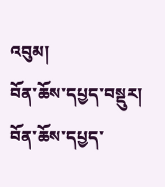འབུམ།
བོན་ཆོས་དཔྱད་བསྡུར།
བོན་ཆོས་དཔྱད་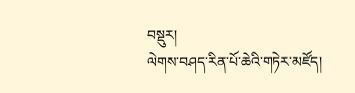བསྡུར།
ལེགས་བཤད་རིན་པོ་ཆེའི་གཏེར་མཛོད།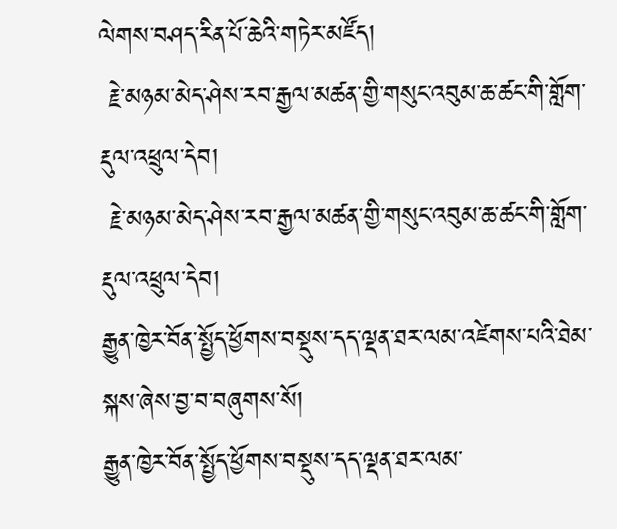ལེགས་བཤད་རིན་པོ་ཆེའི་གཏེར་མཛོད།
 རྗེ་མཉམ་མེད་ཤེས་རབ་རྒྱལ་མཚན་གྱི་གསུང་འབུམ་ཆ་ཚང་གི་གློག་རྡུལ་འཕྲུལ་དེབ།
 རྗེ་མཉམ་མེད་ཤེས་རབ་རྒྱལ་མཚན་གྱི་གསུང་འབུམ་ཆ་ཚང་གི་གློག་རྡུལ་འཕྲུལ་དེབ།
རྒྱུན་ཁྱེར་བོན་སྤྱོད་ཕྱོགས་བསྡུས་དད་ལྡན་ཐར་ལམ་འཛེགས་པའི་ཐེམ་སྐས་ཞེས་བྱ་བ་བཞུགས་སོ།
རྒྱུན་ཁྱེར་བོན་སྤྱོད་ཕྱོགས་བསྡུས་དད་ལྡན་ཐར་ལམ་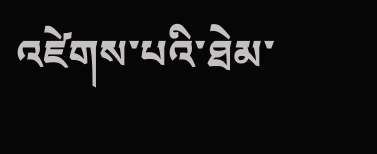འཛེགས་པའི་ཐེམ་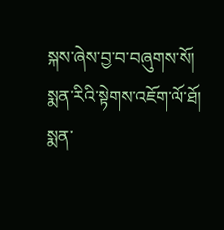སྐས་ཞེས་བྱ་བ་བཞུགས་སོ།
སྨན་རིའི་སྟེགས་འཇོག་ལོ་ཐོ།
སྨན་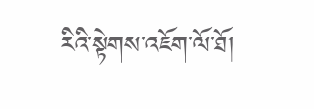རིའི་སྟེགས་འཇོག་ལོ་ཐོ།